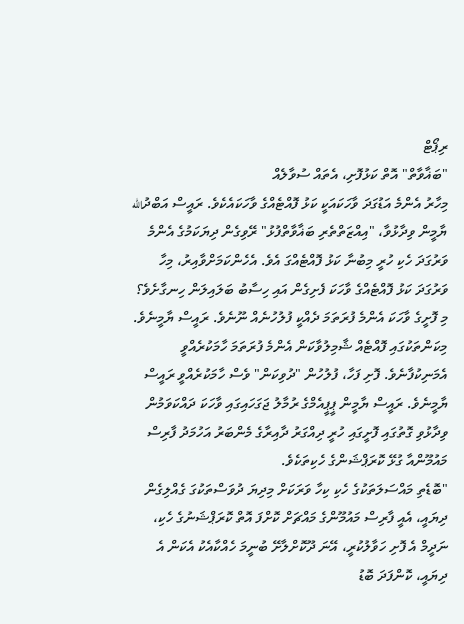ރިޕޯޓް
"ބަޣާވާތް" އޮތް ކަޅުފޮށި، އެތައް ސުވާލެއް
މިހާރު އެންމެ އަޑުގަދަ ވާހަކައަކީ ކަޅު ފޮއްޓެއްގެ ވާހަކައެކެވެ. ރައީސް އަބްދުالله ޔާމީން ވިދާޅުވާ، "އިއްޒަތްތެރި ބަޣާވާތްފުޅު" ރޭވިގެން ދިޔަކަމުގެ އެންމެ ވަރުގަދަ ހެކި ހުރީ މިބުނާ ކަޅު ފޮއްޓެއްގަ އެވެ. އެހެންކަމަށްވާއިރު، މިހާ ވަރުގަދަ ކަޅު ފޮއްޓެއްގެ ވާހަކަ ފެށިގެން އައި ހިސާބު ބަލައިލަން ހިނގާށެވެ؟
މި ފޮށީގެ ވާހަކަ އެންމެ ފުރަތަމަ ދެއްކީ ފުލުހުނެއް ނޫނެވެ. ރައީސް ޔާމީނެވެ. މިކަންތަކުގައި ފޮއްޓެއް ޝާމިލުވާކަން އެންމެ ފުރަތަމަ ހާމަކުރެއްވީ އެމަނިކުފާނެވެ. ފޮށި ފަހާ، ފުލުހުން "ދުވިކަން" ވެސް ހާމަކުރެއްވީ ރައީސް ޔާމީނެވެ. ރައީސް ޔާމީން ޕީޕީއެމްގެ ރުމާލު ޖަގަހައިގައި ވާހަކަ ދައްކަވަމުން ވިދާޅުވި ގޮތުގައި ފޮށީގައި ހުރީ ދިއްގަރު ދާއިރާގެ މެންބަރު އަހުމަދު ފާރިސް މައުމޫންއާ ގުޅޭ ކޮރަޕްޝަންގެ ހެކިތަކެވެ.
"ބޮޑެތި މައްސަލަތަކުގެ ހެކި ކިހާ ވަރަކަށް މިދިޔަ ދުވަސްތަކުގަ ގެއްލިގެން ދިޔައީ، އެއީ ފާރިސް މައުމޫންގެ މައްޗަށް ކޮށްފަ އޮތް ކޮރަޕްޝަނުގެ ހެކި، ނަދީމް އެ ފޮށި ހަވާލުކުރީ، އޭނަ ދޫކޮށްލާށޭ ބުނީމަ ހެއްކާއެކު އެކަން އެ ދިޔައީ، ކޮންފަދަ ބޮޑު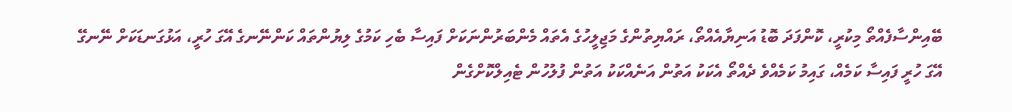ބޭއިންސާފެއްތޯ މިކުރީ، ކޮންފަދަ ބޮޑު އަނިޔާއެއްތޯ، ރައްޔިތުންގެ މަޖިލީހުގެ އެތައް މެންބަރުންނަކަށް ފައިސާ ބެހި ކަމުގެ ލިޔުންތައް ކަންނޭނގެ އޭގަ ހުރީ، އަޅުގަނޑަކަށް ނޭނގޭ އޭގަ ހުރީ ފައިސާ ކަމެއް، ގައިމު ކަމެއްވެ ދެއްތޯ އެކަކު އަތުން އަނެއްކަކު އަތުން ފުލުހުން ޓެއިލްކޮށްގެން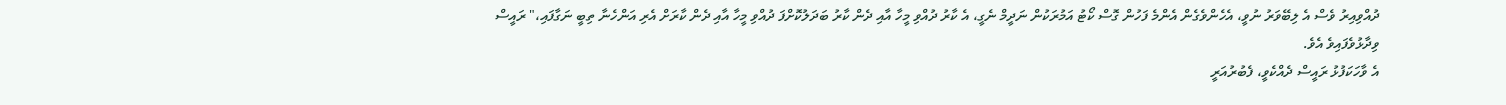ދުއްވިއިރު ވެސް އެ ލިބޭވަރު ނުވީ، އެހެންވެގެން އެންމެ ފަހުން ގޮސް ކޯޓު އަމުރަކުން ނަދީމް ނެގީ، އެ ކާރު ދުއްވި މީހާ އާއި ދެން ކާރު ބަދަލުކޮށްފަ ދުއްވި މީހާ އާއި ދެން ކާރަށް އެރި އަންހެނާ ތިބީ ނަގާފައި،" ރައީސް ވިދާޅުވެފައިވެ އެވެ.
އެ ވާހަކަފުޅު ރައީސް ދެއްކެވީ، ފެބުރުއަރީ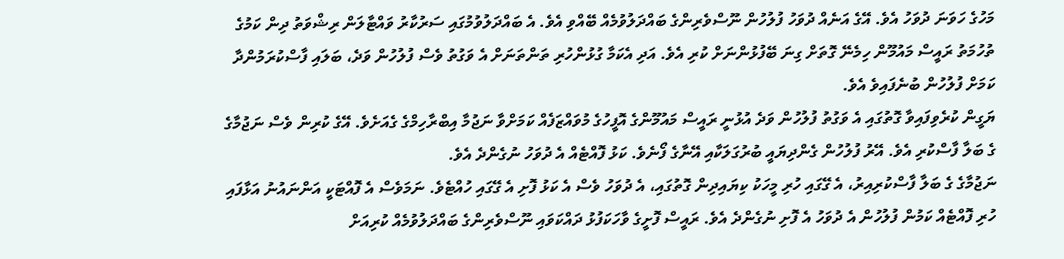މަހުގެ ހަވަނަ ދުވަހު އެވެ. އޭގެ އަނެއް ދުވަހު ފުލުހުން ނޫސްވެރިންގެ ބައްދަލުވުމެއް ބޭއްވި އެވެ. އެ ބައްދަލުވުމުގައި ސަރުކާރު ވައްޓާލަން ރިޝްވަތު ދިން ކަމުގެ ތުހުމަތު ރައީސް މައުމޫން ހިމެނޭ ގޮތަށް ގިނަ ބޭފުޅުންނަށް ކުރި އެވެ. އަދި އެކަމާ ގުޅުންހުރި ތަންތަނަށް އެ ވަގުތު ވެސް ފުލުހުން ވަދެ، ބަލައި ފާސްކުރަމުންދާ ކަމަށް ފުލުހުން ބުނެފައިވެ އެވެ.
ޔަގީން ކުރެވިފައިވާ ގޮތުގައި އެ ވަގުތު ފުލުހުން ވަދެ އުޅުނީ ރައީސް މައުމޫންގެ އޮފީހުގެ މުވައްޒަފެއް ކަމަށްވާ ނަޖުމާ އިބްރާހިމްގެ ގެއަށެވެ. އޭގެ ކުރިން ވެސް ނަޖުމާގެ ގެ ބަލާ ފާސްކުރި އެވެ. އޭރު ފުލުހުން ގެންދިޔައީ ބުރުގަލަކާއި އޭނާގެ ފޯނެވެ. ކަޅު ފޮއްޓެއް އެ ދުވަހު ނުގެންދެ އެވެ.
ނަޖުމާގެ ގެ ބަލާ ފާސްކުރިއިރު، އެ ގޭގައި ހުރި މީހަކު ކިޔައިދިން ގޮތުގައި، އެ ދުވަހު ވެސް އެ ކަޅު ފޮށި އެ ގޭގައި ހުއްޓެވެ. ނަމަވެސް އެ ފޮއްޓަކީ އަންނައުނު އަޅާފައި ހުރި ފޮއްޓެއް ކަމުން ފުލުހުން އެ ދުވަހު އެ ފޮށި ނުގެންދެ އެވެ. ރައީސް ފޮށީގެ ވާހަކަފުޅު ދައްކަވައި ނޫސްވެރިންގެ ބައްދަލުވުމެއް ކުރިއަށް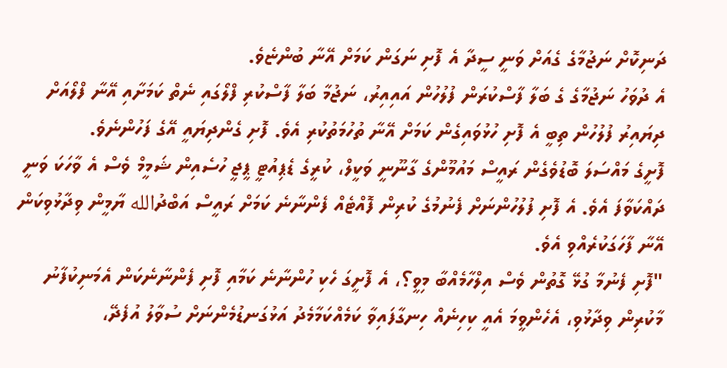ދަނިކޮށް ނަޖުމާގެ ގެއަށް ވަނީ ސީދާ އެ ފޮށި ނަގަން ކަމަށް އޭނާ ބުންޏެވެ.
އެ ދުވަހު ނަޖުމާގެ ގެ ބަލާ ފާސްކުރަން ފުލުހުން އައިއިރު، ނަޖުމާ ބަލާ ފާސްކުރި ފްލޯގައި ނެތް ކަމަށާއި އޭނާ ފްލޯއަށް ދިޔައިރު ފުލުހުން ތިބީ އެ ފޮށި ހުޅުވައިގެން ކަމަށް އޭނާ ތުހުމަތުކުރި އެވެ. ފޮށި ގެންދިޔައީ އޭގެ ފަހުންނެވެ.
ފޮށީގެ މައްސަލަ ބޮޑުވެގެން ރައީސް މައުމޫންގެ ގާނޫނީ ވަކީލް، ކުރީގެ ޑެޕިއުޓީ ޕީޖީ ހުސެއިން ޝަމީމް ވެސް އެ ވާހަކަ ވަނީ ދައްކަވާފަ އެވެ. އެ ފޮށި ފުލުހުންނަށް ފެނުމުގެ ކުރިން ފޮއްޓެއް ފެންނާނެ ކަމަށް ރައީސް އަބްދުالله ޔާމީން ވިދާޅުވިކަން އޭނާ ފާހަގަކުރެއްވި އެވެ.
"ފޮށި ފެނުމާ ގުޅޭ ގޮތުން ވެސް އިލްހާމެއްބާ މިވީ؟، އެ ފޮށީގަ ހެކި ހުންނާނެ ކަމާއި ފޮށި ފެންނާނެކަން އެމަނިކުފާނު މާކުރިން ވިދާޅުވި، އެހެންވީމަ އެއީ ކިހިނެއް ހިނގާފައިވާ ކަމެއްކަމާމެދު އަޅުގަނޑުމެންނަށް ސުވާލު އުފެދޭ،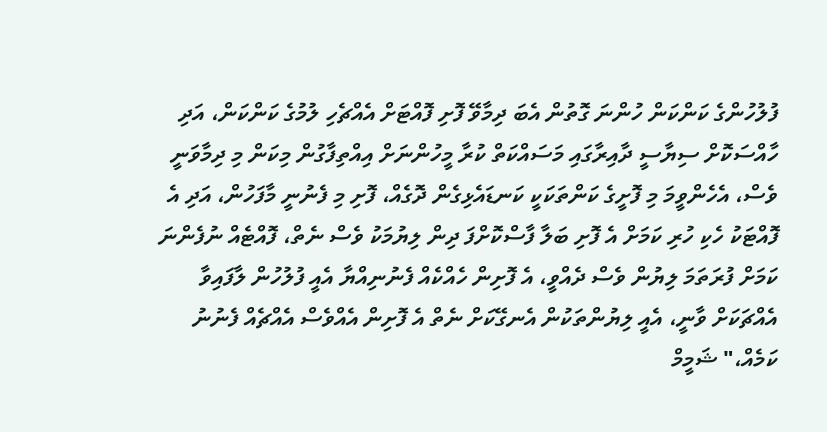ފުލުހުންގެ ކަންކަން ހުންނަ ގޮތުން އެބަ ދިމާވޭ ފޮށި ފޮއްޓަށް އެއްޗެހި ލުމުގެ ކަންކަން، އަދި ހާއްސަކޮށް ސިޔާސީ ދާއިރާގައި މަސައްކަތް ކުރާ މީހުންނަށް އިއްތިފާގުން މިކަން މި ދިމާވަނީ ވެސް، އެހެންވީމަ މި ފޮށީގެ ކަންތަކަކީ ކަނޑައެޅިގެން ދޮގެއް، ފޮށި މި ފެނުނީ މާފަހުން، އަދި އެ ފޮއްޓަކު ހެކި ހުރި ކަމަށް އެ ފޮށި ބަލާ ފާސްކޮށްފަ ދިން ލިޔުމަކު ވެސް ނެތް، ފޮއްޓެއް ނުފެންނަ ކަމަށް ފުރަތަމަ ލިޔުން ވެސް ދެއްވީ، އެ ފޮށިން ހެއްކެއް ފެނުނިއްޔާ އެއީ ފުލުހުން ލާފައިވާ އެއްޗަކަށް ވާނީ، އެއީ ލިޔުންތަކުން އެނގޭކަށް ނެތް އެ ފޮށިން އެއްވެސް އެއްޗެއް ފެނުނު ކަމެއް،" ޝަމީމް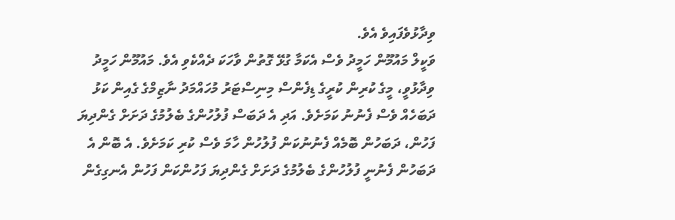ވިދާޅުވެފައިވެ އެވެ.
ވަކީލް މައުމޫން ހަމީދު ވެސް އެކަމާ ގުޅޭ ގޮތުން ވާހަކަ ދެއްކެވި އެވެ. މައުމޫން ހަމީދު ވިދާޅުވީ، މީގެ ކުރިން ކުރީގެ ޑިފެންސް މިނިސްޓަރު މުހައްމަދު ނާޒިމްގެ ގެއިން ކަޅު ދަބަހެއް ވެސް ފެނުނު ކަމަށެވެ. އަދި އެ ދަބަސް ފުލުހުންގެ ބެލުމުގެ ދަށަށް ގެންދިޔަ ފަހުން، ދަބަހުން ބޮމެއް ފެނުނުކަން ފުލުހުން ހާމަ ވެސް ކުރި ކަމަށެވެ. އެ ބޮން އެ ދަބަހުން ފެނުނީ ފުލުހުންގެ ބެލުމުގެ ދަށަށް ގެންދިޔަ ފަހުންކަން ފަހުން އެނގިގެން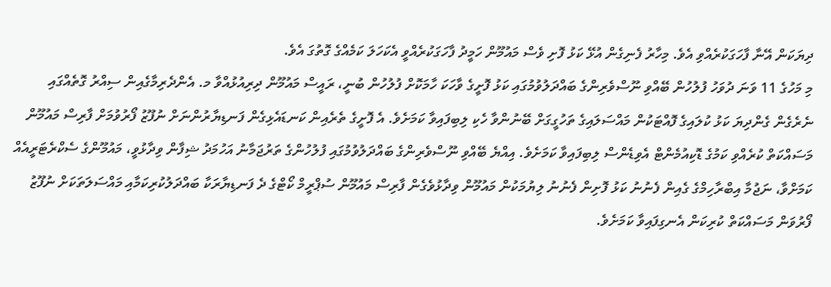ދިޔަކަން އޭނާ ފާހަގަކުރެއްވި އެވެ. މިހާރު ފެނިގެން އުޅޭ ކަޅު ފޮށި ވެސް މައުމޫން ހަމީދު ފާހަގަކުރެއްވީ އެކަހަލަ ކަމެއްގެ ގޮތުގަ އެވެ.
މި މަހުގެ 11 ވަނަ ދުވަހު ފުލުހުން ބޭއްވި ނޫސްވެރިންގެ ބައްދަލުވުމުގައި ކަޅު ފޮށީގެ ވާހަކަ ހާމަކޮށް ފުލުހުން ބުނީ، ރައީސް މައުމޫން ދިރިއުޅުއްވާ މ. އެންދެރިމާގެއިން ސިއްރު ގޮތެއްގައި ނެރެގެން ގެންދިޔަ ކަޅު ކުލައިގެ ފޮއްޓަކުން މައްސަލައިގެ ތަހުގީގަށް ބޭނުންވާ ހެކި ލިބިފައިވާ ކަމަށެވެ. އެ ފޮށީގެ ތެރެއިން ކަނޑައެޅިގެން ފަނޑިޔާރުންނަށް ނުފޫޒު ފޯރުވުމަށް ފާރިސް މައުމޫން މަސައްކަތް ކުރެއްވި ކަމުގެ ޑޮކިއުމެންޓް އެވިޑެންސް ލިބިފައިވާ ކަމަށެވެ. އިއްޔެ ބޭއްވި ނޫސްވެރިންގެ ބައްދަލުވުމުގައި ފުލުހުންގެ ތަރުޖަމާނު އަހުމަދު ޝިފާން ވިދާޅުވީ، މައުމޫންގެ ސެކްރެޓަރީއެއް ކަމަށްވާ، ނަޖުމާ އިބްރާހިމްގެ ގެއިން ފެނުނު ކަޅު ފޮށިން ފެނުނު ލިޔުމަކުން މައުމޫން ވިދާޅުވެގެން ފާރިސް މައުމޫން ސުޕްރީމް ކޯޓްގެ ދެ ފަނޑިޔާރަކާ ބައްދަލުކުރިކަމާއި މައްސަލަތަކަށް ނުފޫޒު ފޯރުވަން މަސައްކަތް ކުރިކަން އެނގިފައިވާ ކަމަށެވެ.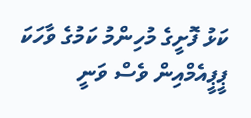ކަޅު ފޮށީގެ މުހިންމު ކަމުގެ ވާހަކަ ޕީޕީއެމްއިން ވެސް ވަނީ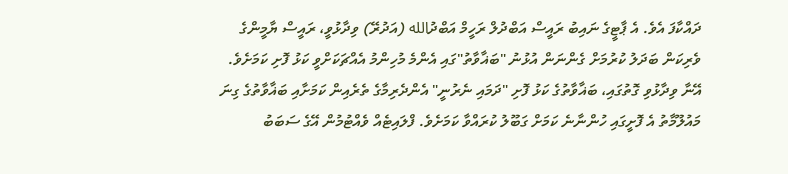ދައްކާފަ އެވެ. އެ ޕާޓީގެ ނައިބު ރައީސް އަބްދުލް ރަހީމް އަބްދުالله (އަދުރޭ) ވިދާޅުވީ، ރައީސް ޔާމީންގެ ވެރިކަން ބަދަލު ކުރުމަށް ގެންނަން އުޅުނު "ބަޣާވާތު"ގައި އެންމެ މުހިންމު އެއްޗަކަށްވީ ކަޅު ފޮށި ކަމަށެވެ. އޭނާ ވިދާޅުވި ގޮތުގައި، ބަޣާވާތުގެ ކަޅު ފޮށި "ދަމައި ނެރުނީ" އެންދެރިމާގެ ތެރެއިން ކަމަށާއި ބަޣާވާތުގެ ގިނަ މައުލޫމާތު އެ ފޮށީގައި ހުންނާނެ ކަމަށް ގަބޫލު ކުރައްވާ ކަމަށެވެ. ފްލައިޓެއް ވެއްޓުމުން އޭގެ ސަބަބު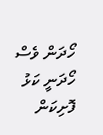ހޯދަން ވެސް ހޯދަނީ ކަޅު ފޮށިކަން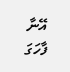އޭނާ ފާހަގަ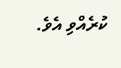ކުރެއްވި އެވެ.